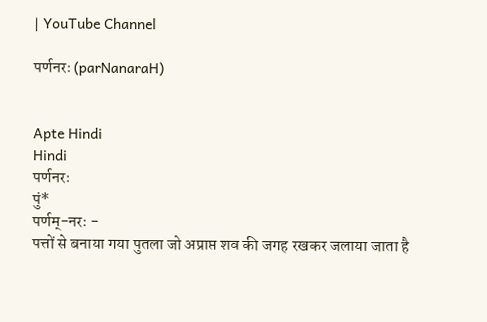| YouTube Channel

पर्णनरः (parNanaraH)


Apte Hindi
Hindi
पर्णनरः
पुं*
पर्णम्-नरः -
पत्तों से बनाया गया पुतला जो अप्राप्त शव की जगह रखकर जलाया जाता है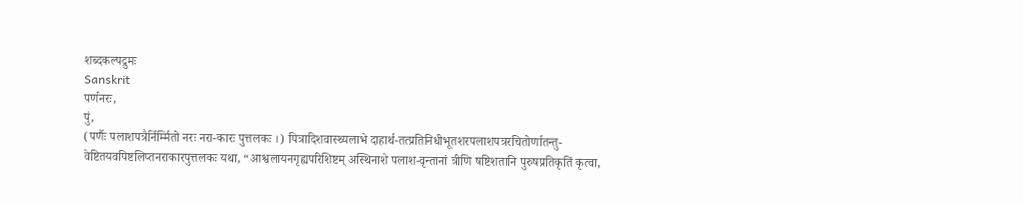शब्दकल्पद्रुमः
Sanskrit
पर्णनरः,
पुं,
(पर्णैः पलाशपत्रैर्निर्म्मितो नरः नरा-कारः पुत्तलकः ।) पित्रादिशवास्थ्यलाभे दाहार्थ-तत्प्रतिनिधीभूतशरपलाशपत्ररचितोर्णातन्तु-वेष्टितयवपिष्टलिप्तनराकारपुत्तलकः यथा, “आश्वलायनगृह्यपरिशिष्टम् अस्थिनाशे पलाश-वृन्तानां त्रीणि षष्टिशतानि पुरुषप्रतिकृतिं कृत्वा,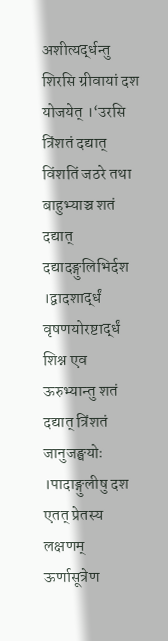अशीत्यर्द्धन्तु शिरसि ग्रीवायां दश योजयेत् ।‘उरसि त्रिंशतं दद्यात् विंशतिं जठरे तथा
बाहुभ्याञ्च शतं दद्यात् दद्यादङ्गुलिभिर्दश ।द्वादशार्द्धं वृषणयोरष्टार्द्धं शिश्न एव
ऊरुभ्यान्तु शतं दद्यात् त्रिंशतं जानुजङ्घयोः ।पादाङ्गुलीषु दश एतत् प्रेतस्य लक्षणम्
ऊर्णासूत्रेण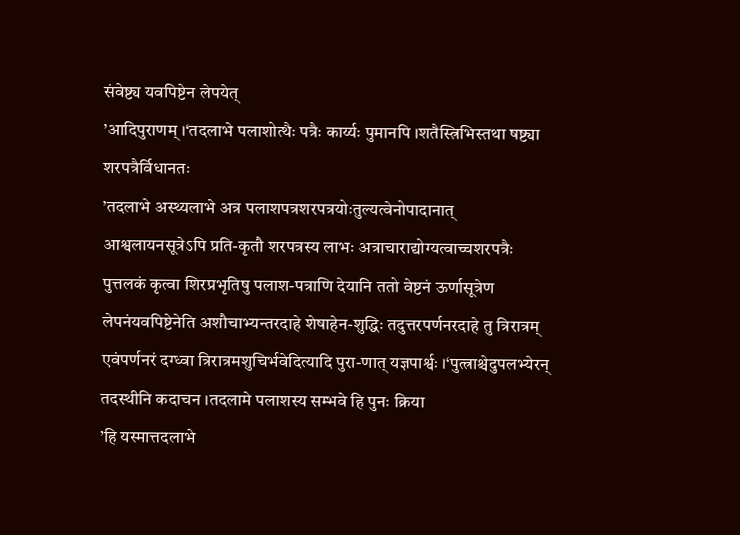संवेष्ट्य यवपिष्टेन लेपयेत्
’आदिपुराणम् ।‘तदलाभे पलाशोत्थैः पत्रैः कार्य्यः पुमानपि ।शतैस्त्रिभिस्तथा षष्ट्या शरपत्रैर्विधानतः
’तदलाभे अस्थ्यलाभे अत्र पलाशपत्रशरपत्रयोःतुल्यत्वेनोपादानात् आश्वलायनसूत्रेऽपि प्रति-कृतौ शरपत्रस्य लाभः अत्राचाराद्योग्यत्वाच्चशरपत्रैः पुत्तलकं कृत्वा शिरप्रभृतिषु पलाश-पत्राणि देयानि ततो वेष्टनं ऊर्णासूत्रेण लेपनंयवपिष्टेनेति अशौचाभ्यन्तरदाहे शेषाहेन-शुद्धिः तदुत्तरपर्णनरदाहे तु त्रिरात्रम् एवंपर्णनरं दग्ध्वा त्रिरात्रमशुचिर्भवेदित्यादि पुरा-णात् यज्ञपार्श्वः ।‘पुत्त्राश्चेदुपलभ्येरन् तदस्थीनि कदाचन ।तदलामे पलाशस्य सम्भवे हि पुनः क्रिया
’हि यस्मात्तदलाभे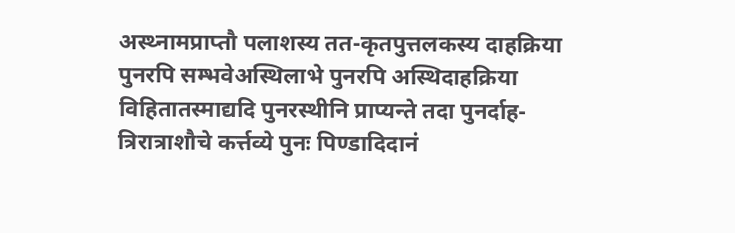अस्थ्नामप्राप्तौ पलाशस्य तत-कृतपुत्तलकस्य दाहक्रिया पुनरपि सम्भवेअस्थिलाभे पुनरपि अस्थिदाहक्रिया विहितातस्माद्यदि पुनरस्थीनि प्राप्यन्ते तदा पुनर्दाह-त्रिरात्राशौचे कर्त्तव्ये पुनः पिण्डादिदानं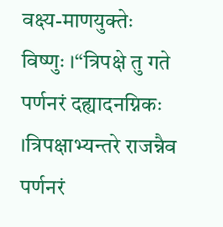वक्ष्य-माणयुक्तेः विष्णुः ।“त्रिपक्षे तु गते पर्णनरं दह्यादनग्निकः ।त्रिपक्षाभ्यन्तरे राजन्नैव पर्णनरं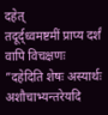दहेत्
तदूर्द्ध्वमष्टमीं प्राप्य दर्शं वापि विचक्षणः
”दहेदिति शेषः अस्यार्थः अशौचाभ्यन्तरेयदि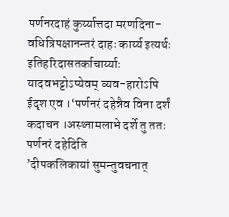पर्णनरदाहं कुर्य्यात्तदा मरणदिना-वधित्रिपक्षानन्तरं दाहः कार्य्य इत्यर्थः इतिहरिदासतर्काचार्य्याः
यादवभट्टोऽप्येवम् व्यव-हारोऽपि ईदृश एव ।‘पर्णनरं दहेन्नैव विना दर्शं कदाचन ।अस्थ्नामलाभे दर्शे तु ततः पर्णनरं दहेदिति
’दीपकलिकायां सुमन्तुवचनात्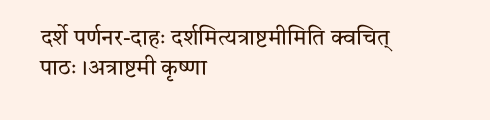दर्शे पर्णनर-दाहः दर्शमित्यत्राष्टमीमिति क्वचित् पाठः ।अत्राष्टमी कृष्णा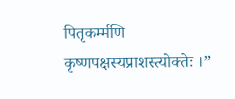पितृकर्म्मणि कृष्णपक्षस्यप्राशस्त्योक्तेः ।”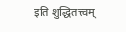इति शुद्धितत्त्वम्